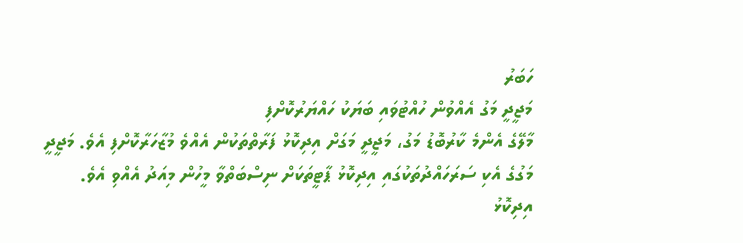ހަބަރު
މަޖީދީ މަގު އެއްވުން ހުއްޓުވައި ބަޔަކު ހައްޔަރުކޮށްފި
މާލޭގެ އެންމެ ކާރުބޮޑު މަގު، މަޖީދީ މަގަށް އިދިކޮޅު ފަރާތްތަކުން އެއްވެ މުޒާހަރާކޮށްފި އެވެ. މަޖީދީ މަގުގެ އެކި ސަރަހައްދުތަކުގައި އިދިކޮޅު ޕާޓީތަކަށް ނިސްބަތްވާ މީހުން މިއަދު އެއްވި އެވެ.
އިދިކޮޅު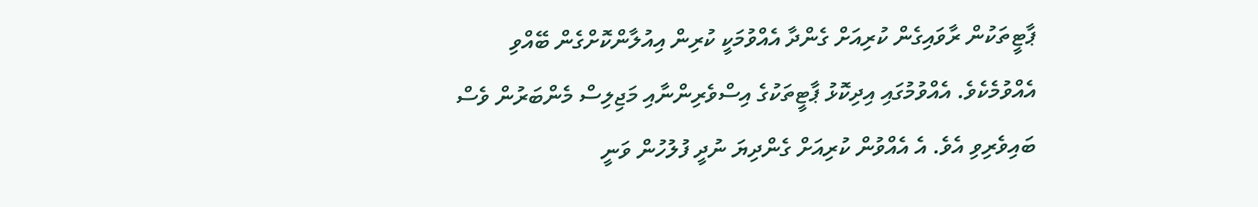ޕާޓީތަކުން ރާވައިގެން ކުރިއަށް ގެންދާ އެއްވުމަކީ ކުރިން އިއުލާންކޮށްގެން ބޭއްވި އެއްވުމެކެވެ. އެއްވުމުގައި އިދިކޮޅު ޕާޓީތަކުގެ އިސްވެރިންނާއި މަޖިލިސް މެންބަރުން ވެސް ބައިވެރިވި އެވެ. އެ އެއްވުން ކުރިއަށް ގެންދިޔަ ނުދީ ފުލުހުން ވަނީ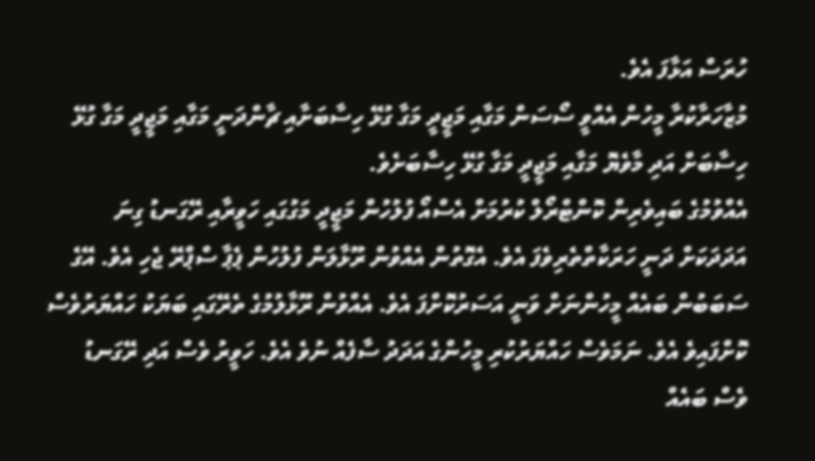ހުރަސް އަޅާފަ އެވެ.
މުޒާހަރާކުރާ މީހުން އެއްވީ ސޯސަން މަގާއި މަޖީދީ މަގާ ގުޅޭ ހިސާބަށާއި ޗާންދަނީ މަގާއި މަޖީދީ މަގާ ގުޅޭ ހިސާބަށް އަދި މާވެޔޮ މަގާއި މަޖީދީ މަގާ ގުޅޭ ހިސާބަށެވެ.
އެއްވުމުގެ ބައިވެރިން ކޮންޓްރޯލް ކުރުމަށް އެސްއޯ ފުލުހުން މަޖީދީ މަގުގައި ހަވީރާއި ރޭގަނޑު ގިނަ އަދަދަކަށް ދަނީ ހަރަކާތްތެރިވެފަ އެވެ. އެގޮތުން އެއްވުން ރޫޅާލަން ފުލުހުން ޕެޕާ ސްޕްރޭ ޖެހި އެވެ. އޭގެ ސަބަބުން ބައެއް މީހުންނަށް ވަނީ އަސަރުކޮށްފަ އެވެ. އެއްވުން ރޫޅާލުމުގެ ތެރޭގައި ބަޔަކު ހައްޔަރުވެސް ކޮށްފައިވެ އެވެ. ނަމަވެސް ހައްޔަރުކުރި މީހުންގެ އަދަދު ސާފެއް ނުވެ އެވެ. ހަވީރު ވެސް އަދި ރޭގަނޑު ވެސް ބައެއް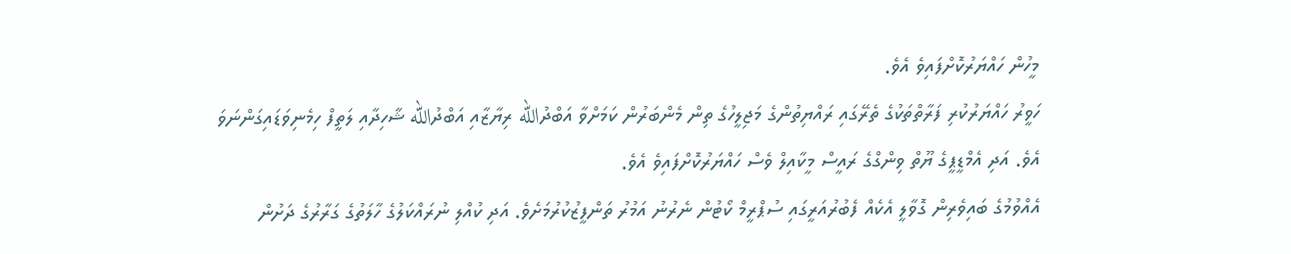މީހުން ހައްޔަރުކޮށްފައިވެ އެވެ.
ހަވީރު ހައްޔަރުކުރި ފަރާތްތަކުގެ ތެރޭގައި ރައްޔިތުންގެ މަޖިލީހުގެ ތިން މެންބަރުން ކަމަށްވާ އަބްދުالله ރިޔާޒާއި އަބްދުالله ޝާހިދާއި ލަތީފް ހިމެނިވަޑައިގަންނަވަ އެވެ. އަދި އެމްޑީޕީގެ ޔޫތް ވިންގްގެ ރައީސް މީކާއިލް ވެސް ހައްޔަރުކޮށްފައިވެ އެވެ.
އެއްވުމުގެ ބައިވެރިން ގޮވާލީ އެކެއް ފެބުރުއަރީގައި ސުޕްރީމް ކޯޓުން ނެރުނު އަމުރު ތަންފީޒުކުރުމަށެވެ. އަދި ކުއްލި ނުރައްކަލުގެ ހާލަތުގެ ގަރާރުގެ ދަށުން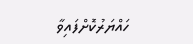ހައްޔަރުކޮށްފައިވާ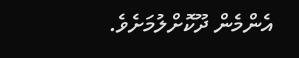އެންމެން ދޫކޮށްލުމަށެވެ.